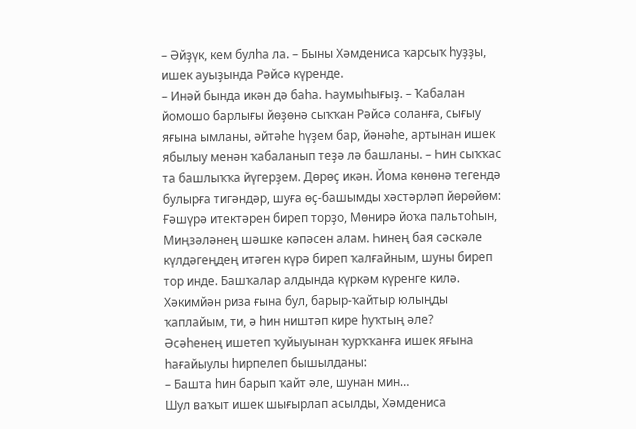– Әйҙүк, кем булһа ла. – Быны Хәмдениса ҡарсыҡ һуҙҙы, ишек ауыҙында Рәйсә күренде.
– Инәй бында икән дә баһа. Һаумыһығыҙ. – Ҡабалан йомошо барлығы йөҙөнә сыҡҡан Рәйсә соланға, сығыу яғына ымланы, әйтәһе һүҙем бар, йәнәһе, артынан ишек ябылыу менән ҡабаланып теҙә лә башланы. – Һин сыҡҡас та башлыҡҡа йүгерҙем. Дөрөҫ икән. Йома көнөнә тегендә булырға тигәндәр, шуға өҫ-башымды хәстәрләп йөрөйөм: Ғәшүрә итектәрен биреп торҙо, Мөнирә йоҡа пальтоһын, Миңзәләнең шәшке кәпәсен алам. Һинең бая сәскәле күлдәгеңдең итәген күрә биреп ҡалғайным, шуны биреп тор инде. Башҡалар алдында күркәм күренге килә. Хәкимйән риза ғына бул, барыр-ҡайтыр юлыңды ҡаплайым, ти, ә һин ништәп кире һуҡтың әле?
Әсәһенең ишетеп ҡуйыуынан ҡурҡҡанға ишек яғына һағайыулы һирпелеп бышылданы:
– Башта һин барып ҡайт әле, шунан мин…
Шул ваҡыт ишек шығырлап асылды, Хәмдениса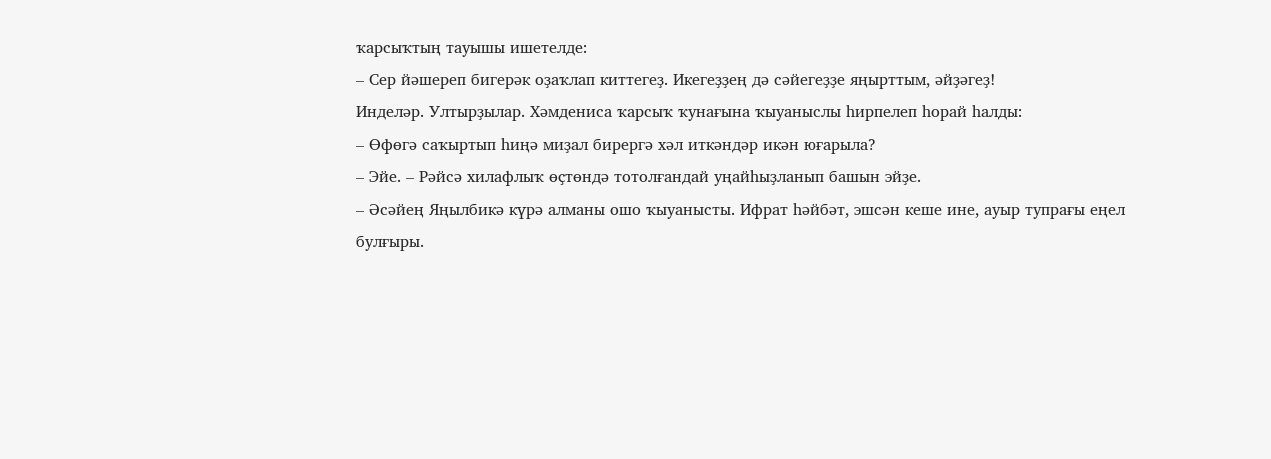ҡарсыҡтың тауышы ишетелде:
– Сер йәшереп бигерәк оҙаҡлап киттегеҙ. Икегеҙҙең дә сәйегеҙҙе яңырттым, әйҙәгеҙ!
Инделәр. Ултырҙылар. Хәмдениса ҡарсыҡ ҡунағына ҡыуаныслы һирпелеп һорай һалды:
– Өфөгә саҡыртып һиңә миҙал бирергә хәл иткәндәр икән юғарыла?
– Эйе. – Рәйсә хилафлыҡ өҫтөндә тотолғандай уңайһыҙланып башын эйҙе.
– Әсәйең Яңылбикә күрә алманы ошо ҡыуанысты. Ифрат һәйбәт, эшсән кеше ине, ауыр тупрағы еңел булғыры.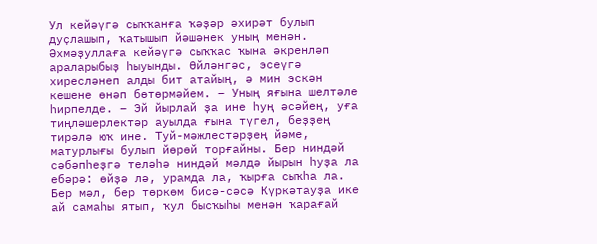Ул кейәүгә сыҡҡанға ҡәҙәр әхирәт булып дуҫлашып, ҡатышып йәшәнек уның менән. Әхмәҙуллаға кейәүгә сыҡҡас ҡына әкренләп араларыбыҙ һыуынды. Өйләнгәс, эсеүгә хиресләнеп алды бит атайың, ә мин эскән кешене өнәп бөтөрмәйем. – Уның яғына шелтәле һирпелде. – Эй йырлай ҙа ине һуң әсәйең, уға тиңләшерлектәр ауылда ғына түгел, беҙҙең тирәлә юҡ ине. Туй-мәжлестәрҙең йәме, матурлығы булып йөрөй торғайны. Бер ниндәй сәбәпһеҙгә теләһә ниндәй мәлдә йырын һуҙа ла ебәрә: өйҙә лә, урамда ла, ҡырға сыҡһа ла. Бер мәл, бер төркөм бисә-сәсә Күркәтауҙа ике ай самаһы ятып, ҡул бысҡыһы менән ҡарағай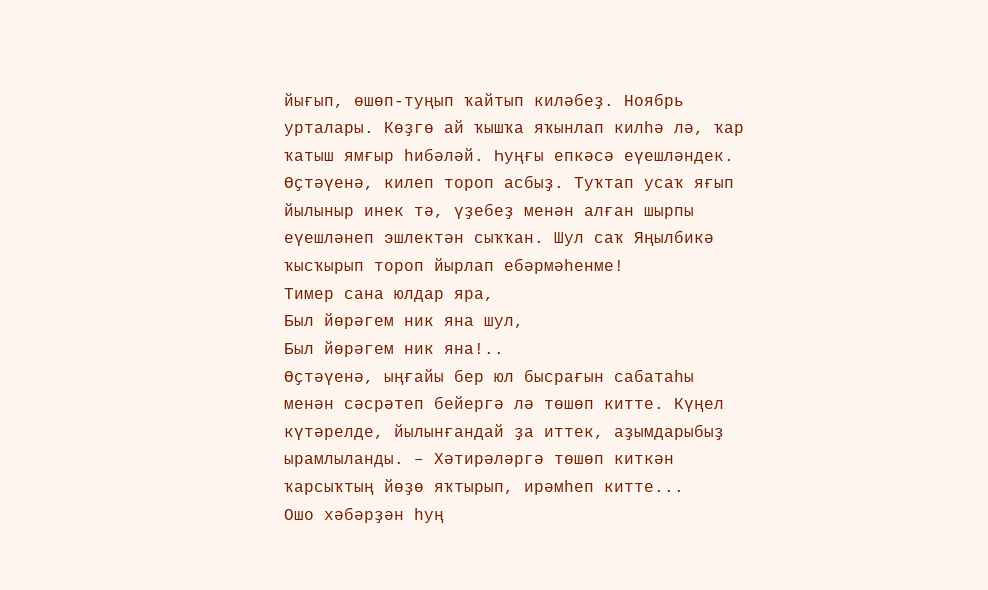йығып, өшөп-туңып ҡайтып киләбеҙ. Ноябрь урталары. Көҙгө ай ҡышҡа яҡынлап килһә лә, ҡар ҡатыш ямғыр һибәләй. Һуңғы епкәсә еүешләндек. Өҫтәүенә, килеп тороп асбыҙ. Туҡтап усаҡ яғып йылыныр инек тә, үҙебеҙ менән алған шырпы еүешләнеп эшлектән сыҡҡан. Шул саҡ Яңылбикә ҡысҡырып тороп йырлап ебәрмәһенме!
Тимер сана юлдар яра,
Был йөрәгем ник яна шул,
Был йөрәгем ник яна!..
Өҫтәүенә, ыңғайы бер юл бысрағын сабатаһы менән сәсрәтеп бейергә лә төшөп китте. Күңел күтәрелде, йылынғандай ҙа иттек, аҙымдарыбыҙ ырамлыланды. – Хәтирәләргә төшөп киткән ҡарсыҡтың йөҙө яҡтырып, ирәмһеп китте...
Ошо хәбәрҙән һуң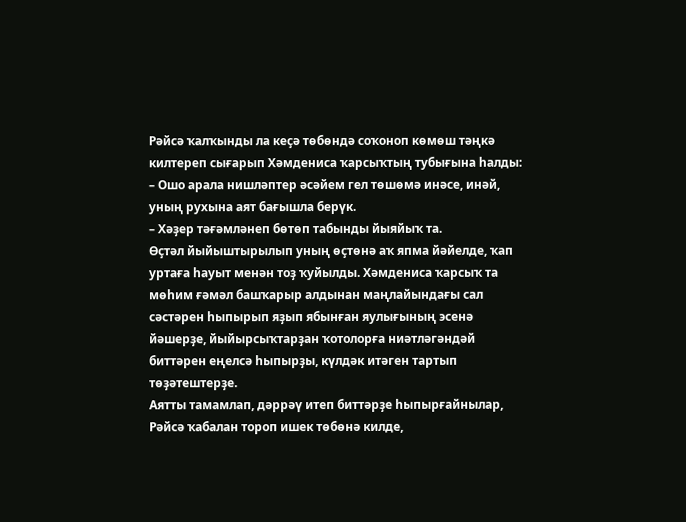Рәйсә ҡалҡынды ла кеҫә төбөндә соҡоноп көмөш тәңкә килтереп сығарып Хәмдениса ҡарсыҡтың тубығына һалды:
– Ошо арала нишләптер әсәйем гел төшөмә инәсе, инәй, уның рухына аят бағышла берүк.
– Хәҙер тәғәмләнеп бөтөп табынды йыяйыҡ та.
Өҫтәл йыйыштырылып уның өҫтөнә аҡ япма йәйелде, ҡап уртаға һауыт менән тоҙ ҡуйылды. Хәмдениса ҡарсыҡ та мөһим ғәмәл башҡарыр алдынан маңлайындағы сал сәстәрен һыпырып яҙып ябынған яулығының эсенә йәшерҙе, йыйырсыҡтарҙан ҡотолорға ниәтләгәндәй биттәрен еңелсә һыпырҙы, күлдәк итәген тартып төҙәтештерҙе.
Аятты тамамлап, дәррәү итеп биттәрҙе һыпырғайнылар, Рәйсә ҡабалан тороп ишек төбөнә килде,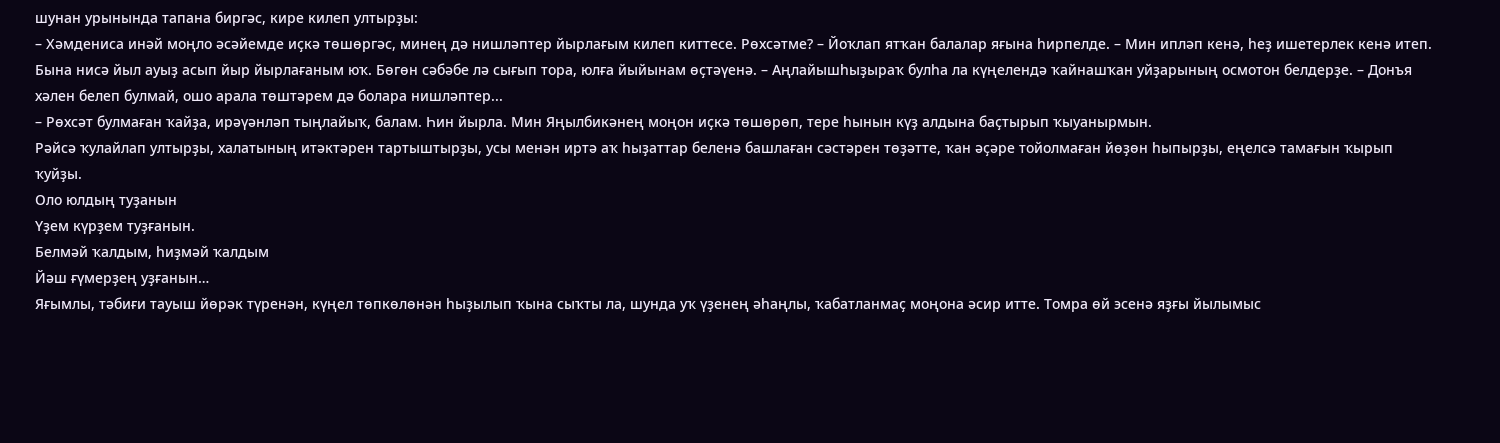шунан урынында тапана биргәс, кире килеп ултырҙы:
– Хәмдениса инәй моңло әсәйемде иҫкә төшөргәс, минең дә нишләптер йырлағым килеп киттесе. Рөхсәтме? – Йоҡлап ятҡан балалар яғына һирпелде. – Мин ипләп кенә, һеҙ ишетерлек кенә итеп. Бына нисә йыл ауыҙ асып йыр йырлағаным юҡ. Бөгөн сәбәбе лә сығып тора, юлға йыйынам өҫтәүенә. – Аңлайышһыҙыраҡ булһа ла күңелендә ҡайнашҡан уйҙарының осмотон белдерҙе. – Донъя хәлен белеп булмай, ошо арала төштәрем дә болара нишләптер...
– Рөхсәт булмаған ҡайҙа, ирәүәнләп тыңлайыҡ, балам. Һин йырла. Мин Яңылбикәнең моңон иҫкә төшөрөп, тере һынын күҙ алдына баҫтырып ҡыуанырмын.
Рәйсә ҡулайлап ултырҙы, халатының итәктәрен тартыштырҙы, усы менән иртә аҡ һыҙаттар беленә башлаған сәстәрен төҙәтте, ҡан әҫәре тойолмаған йөҙөн һыпырҙы, еңелсә тамағын ҡырып ҡуйҙы.
Оло юлдың туҙанын
Үҙем күрҙем туҙғанын.
Белмәй ҡалдым, һиҙмәй ҡалдым
Йәш ғүмерҙең уҙғанын…
Яғымлы, тәбиғи тауыш йөрәк түренән, күңел төпкөлөнән һыҙылып ҡына сыҡты ла, шунда уҡ үҙенең әһаңлы, ҡабатланмаҫ моңона әсир итте. Томра өй эсенә яҙғы йылымыс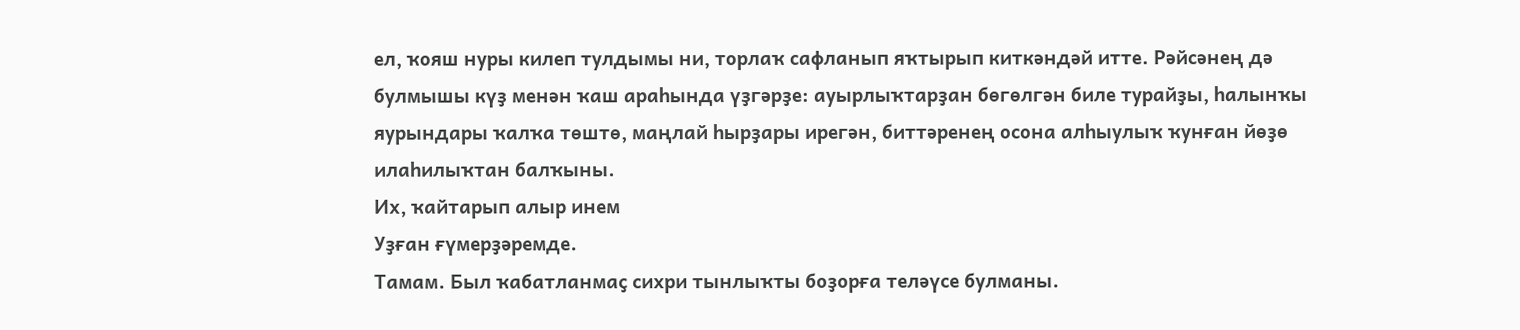ел, ҡояш нуры килеп тулдымы ни, торлаҡ сафланып яҡтырып киткәндәй итте. Рәйсәнең дә булмышы күҙ менән ҡаш араһында үҙгәрҙе: ауырлыҡтарҙан бөгөлгән биле турайҙы, һалынҡы яурындары ҡалҡа төштө, маңлай һырҙары ирегән, биттәренең осона алһыулыҡ ҡунған йөҙө илаһилыҡтан балҡыны.
Их, ҡайтарып алыр инем
Уҙған ғүмерҙәремде.
Тамам. Был ҡабатланмаҫ сихри тынлыҡты боҙорға теләүсе булманы.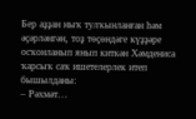Бер аҙҙан ныҡ тулҡынланған һәм әҫәрләнгән, тоҙ төҫөндәге күҙҙәре осҡонланып янып киткән Хәмдениса ҡарсыҡ саҡ ишетелерлек итеп бышылданы:
– Рәхмәт…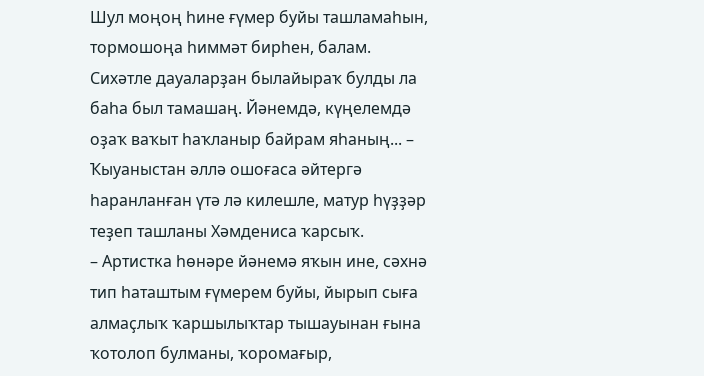Шул моңоң һине ғүмер буйы ташламаһын, тормошоңа һиммәт бирһен, балам. Сихәтле дауаларҙан былайыраҡ булды ла баһа был тамашаң. Йәнемдә, күңелемдә оҙаҡ ваҡыт һаҡланыр байрам яһаның... – Ҡыуаныстан әллә ошоғаса әйтергә һаранланған үтә лә килешле, матур һүҙҙәр теҙеп ташланы Хәмдениса ҡарсыҡ.
– Артистка һөнәре йәнемә яҡын ине, сәхнә тип һаташтым ғүмерем буйы, йырып сыға алмаҫлыҡ ҡаршылыҡтар тышауынан ғына ҡотолоп булманы, ҡоромағыр,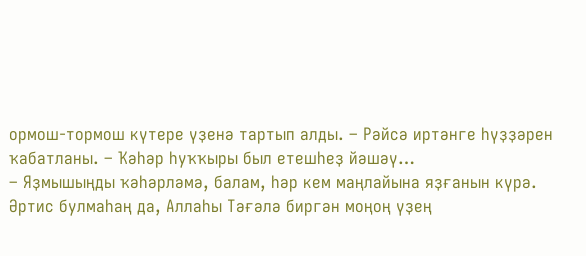ормош-тормош күтере үҙенә тартып алды. – Рәйсә иртәнге һүҙҙәрен ҡабатланы. – Ҡәһәр һуҡҡыры был етешһеҙ йәшәү…
– Яҙмышыңды ҡәһәрләмә, балам, һәр кем маңлайына яҙғанын күрә. Әртис булмаһаң да, Аллаһы Тәғәлә биргән моңоң үҙең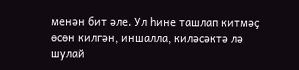менән бит әле. Ул һине ташлап китмәҫ өсөн килгән, иншалла, киләсәктә лә шулай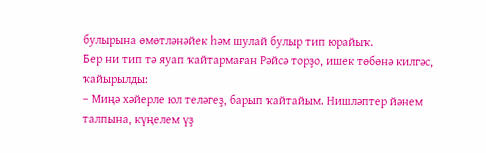булырына өмөтләнәйек һәм шулай булыр тип юрайыҡ.
Бер ни тип тә яуап ҡайтармаған Рәйсә торҙо, ишек төбөнә килгәс, ҡайырылды:
– Миңә хәйерле юл теләгеҙ, барып ҡайтайым. Нишләптер йәнем талпына, күңелем үҙ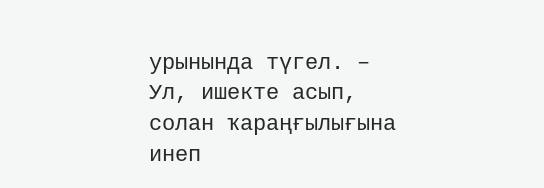урынында түгел. – Ул, ишекте асып, солан ҡараңғылығына инеп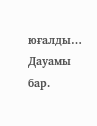юғалды…
Дауамы бар.